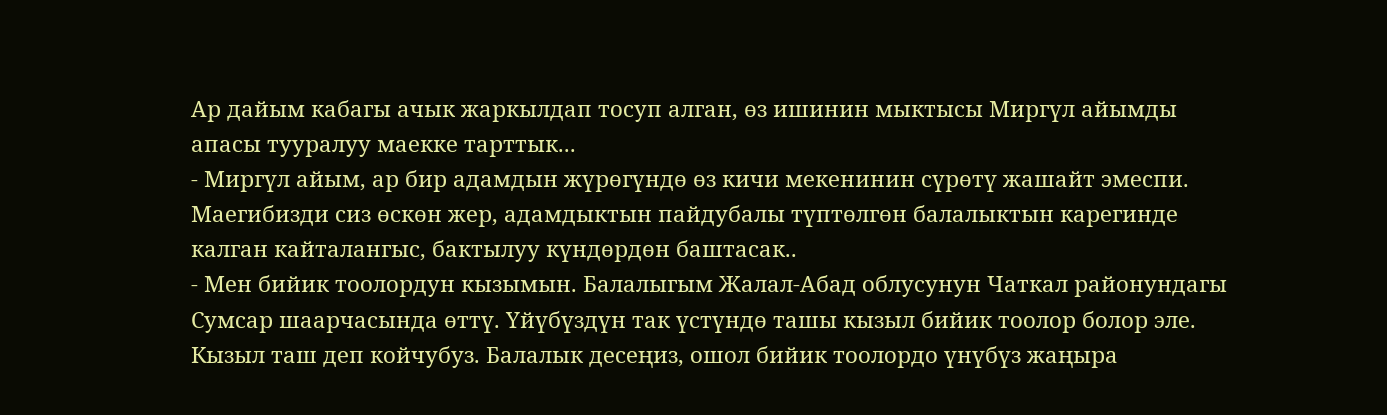Ар дайым кабагы ачык жаркылдап тосуп алган, өз ишинин мыктысы Миргүл айымды апасы тууралуу маекке тарттык...
- Миргүл айым, ар бир адамдын жүрөгүндө өз кичи мекенинин сүрөтү жашайт эмеспи. Маегибизди сиз өскөн жер, адамдыктын пайдубалы түптөлгөн балалыктын карегинде калган кайталангыс, бактылуу күндөрдөн баштасак..
- Мен бийик тоолордун кызымын. Балалыгым Жалал-Абад облусунун Чаткал районундагы Сумсар шаарчасында өттү. Үйүбүздүн так үстүндө ташы кызыл бийик тоолор болор эле. Кызыл таш деп койчубуз. Балалык десеңиз, ошол бийик тоолордо үнүбүз жаңыра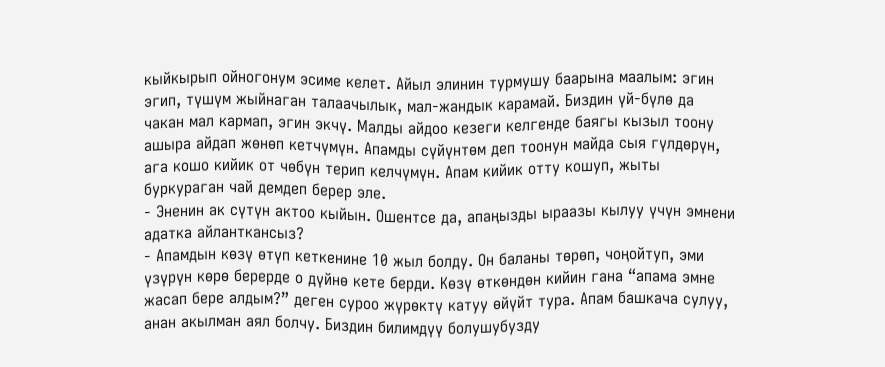кыйкырып ойногонум эсиме келет. Айыл элинин турмушу баарына маалым: эгин эгип, түшүм жыйнаган талаачылык, мал-жандык карамай. Биздин үй-бүлө да чакан мал кармап, эгин экчү. Малды айдоо кезеги келгенде баягы кызыл тоону ашыра айдап жөнөп кетчүмүн. Апамды сүйүнтөм деп тоонун майда сыя гүлдөрүн, ага кошо кийик от чөбүн терип келчүмүн. Апам кийик отту кошуп, жыты буркураган чай демдеп берер эле.
- Эненин ак сүтүн актоо кыйын. Ошентсе да, апаңызды ыраазы кылуу үчүн эмнени адатка айланткансыз?
- Апамдын көзү өтүп кеткенине 10 жыл болду. Он баланы төрөп, чоңойтуп, эми үзүрүн көрө берерде о дүйнө кете берди. Көзү өткөндөн кийин гана “апама эмне жасап бере алдым?” деген суроо жүрөктү катуу өйүйт тура. Апам башкача сулуу, анан акылман аял болчу. Биздин билимдүү болушубузду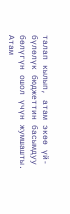талап кылып, атам экөө үй-бүлөлүк бюджеттин басымдуу бөлүгүн ошол үчүн жумшашты. Атам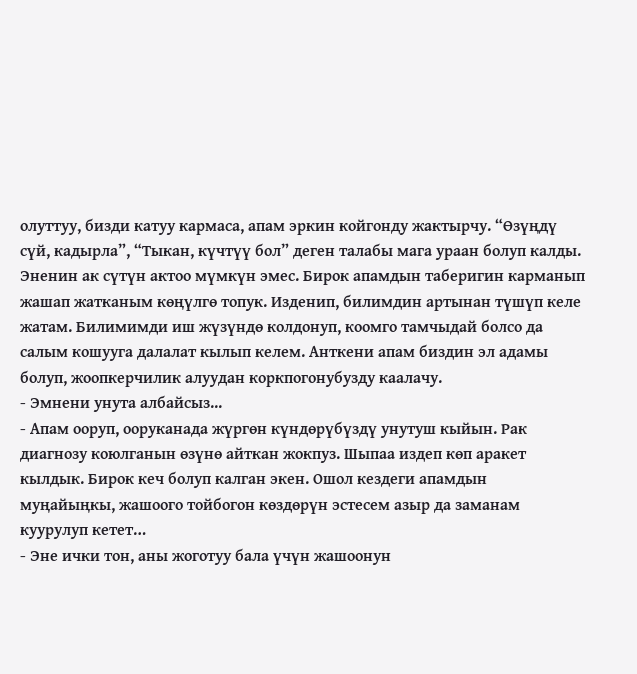олуттуу, бизди катуу кармаса, апам эркин койгонду жактырчу. “Өзүңдү сүй, кадырла”, “Тыкан, күчтүү бол” деген талабы мага ураан болуп калды. Эненин ак сүтүн актоо мүмкүн эмес. Бирок апамдын таберигин карманып жашап жатканым көңүлгө топук. Изденип, билимдин артынан түшүп келе жатам. Билимимди иш жүзүндө колдонуп, коомго тамчыдай болсо да салым кошууга далалат кылып келем. Анткени апам биздин эл адамы болуп, жоопкерчилик алуудан коркпогонубузду каалачу.
- Эмнени унута албайсыз...
- Апам ооруп, ооруканада жүргөн күндөрүбүздү унутуш кыйын. Рак диагнозу коюлганын өзүнө айткан жокпуз. Шыпаа издеп көп аракет кылдык. Бирок кеч болуп калган экен. Ошол кездеги апамдын муңайыңкы, жашоого тойбогон көздөрүн эстесем азыр да заманам куурулуп кетет…
- Эне ички тон, аны жоготуу бала үчүн жашоонун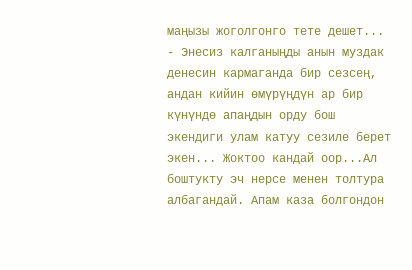маңызы жоголгонго тете дешет...
- Энесиз калганыңды анын муздак денесин кармаганда бир сезсең, андан кийин өмүрүңдүн ар бир күнүндө апаңдын орду бош экендиги улам катуу сезиле берет экен... Жоктоо кандай оор...Ал боштукту эч нерсе менен толтура албагандай. Апам каза болгондон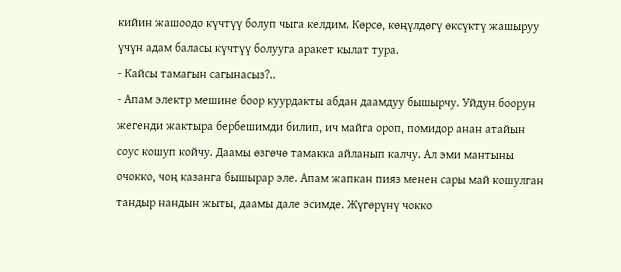кийин жашоодо күчтүү болуп чыга келдим. Көрсө, көңүлдөгү өксүктү жашыруу үчүн адам баласы күчтүү болууга аракет кылат тура.
- Кайсы тамагын сагынасыз?..
- Апам электр мешине боор куурдакты абдан даамдуу бышырчу. Уйдун боорун жегенди жактыра бербешимди билип, ич майга ороп, помидор анан атайын соус кошуп койчу. Даамы өзгөчө тамакка айланып калчу. Ал эми мантыны очокко, чоң казанга бышырар эле. Апам жапкан пияз менен сары май кошулган тандыр нандын жыты, даамы дале эсимде. Жүгөрүнү чокко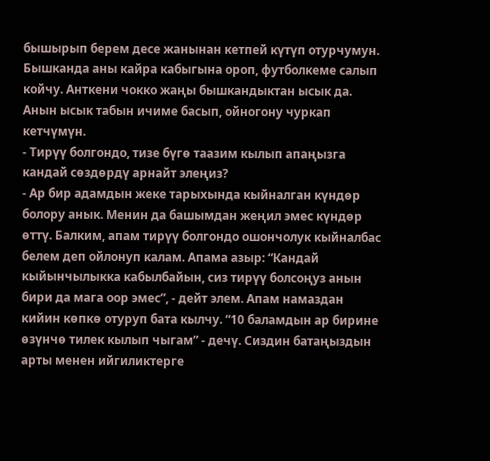бышырып берем десе жанынан кетпей күтүп отурчумун. Бышканда аны кайра кабыгына ороп, футболкеме салып койчу. Анткени чокко жаңы бышкандыктан ысык да. Анын ысык табын ичиме басып, ойногону чуркап кетчүмүн.
- Тирүү болгондо, тизе бүгө таазим кылып апаңызга кандай сөздөрдү арнайт элеңиз?
- Ар бир адамдын жеке тарыхында кыйналган күндөр болору анык. Менин да башымдан жеңил эмес күндөр өттү. Балким, апам тирүү болгондо ошончолук кыйналбас белем деп ойлонуп калам. Апама азыр: “Кандай кыйынчылыкка кабылбайын, сиз тирүү болсоңуз анын бири да мага оор эмес”, - дейт элем. Апам намаздан кийин көпкө отуруп бата кылчу. “10 баламдын ар бирине өзүнчө тилек кылып чыгам” - дечү. Сиздин батаңыздын арты менен ийгиликтерге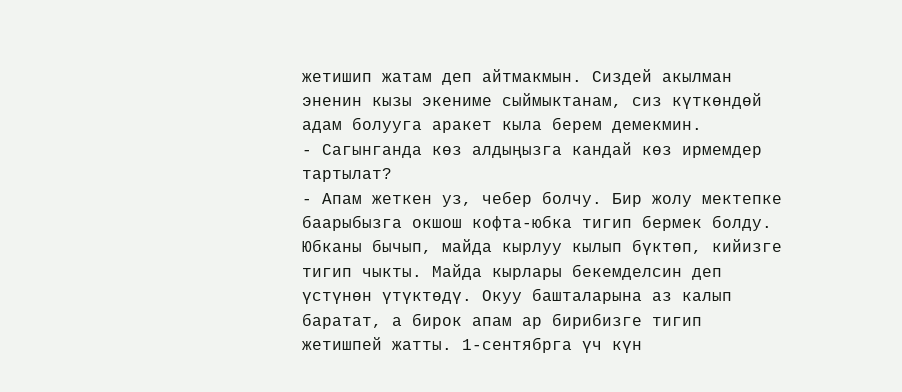жетишип жатам деп айтмакмын. Сиздей акылман эненин кызы экениме сыймыктанам, сиз күткөндөй адам болууга аракет кыла берем демекмин.
- Сагынганда көз алдыңызга кандай көз ирмемдер тартылат?
- Апам жеткен уз, чебер болчу. Бир жолу мектепке баарыбызга окшош кофта-юбка тигип бермек болду. Юбканы бычып, майда кырлуу кылып бүктөп, кийизге тигип чыкты. Майда кырлары бекемделсин деп үстүнөн үтүктөдү. Окуу башталарына аз калып баратат, а бирок апам ар бирибизге тигип жетишпей жатты. 1-сентябрга үч күн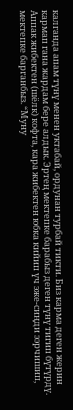калганда апам түнү менен уктабай, ордунан турбай тикти. Биз карма деген жерин кармап гана жардам бере алдык. Эртең мектепке барабыз деген түнү тигип бүтүрдү. Аппак жибектен (шёлк) кофта, кара жибектен юбка кийип үч эже-сиңди ээрчишип, мектепке барганбыз. “Муну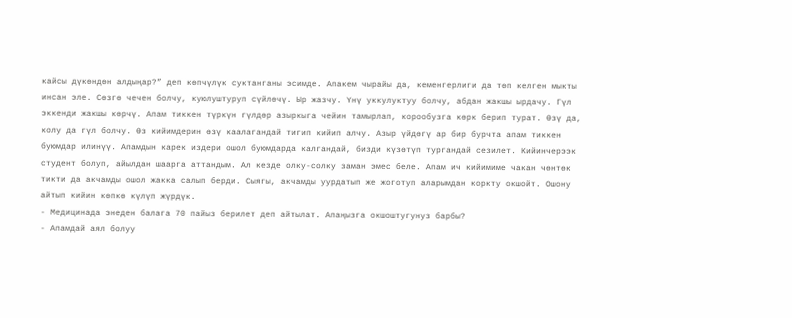кайсы дүкөндөн алдыңар?” деп көпчүлүк суктанганы эсимде. Апакем чырайы да, кеменгерлиги да төп келген мыкты инсан эле. Сөзгө чечен болчу, куюлуштуруп сүйлөчү. Ыр жазчу. Үнү уккулуктуу болчу, абдан жакшы ырдачу. Гүл эккенди жакшы көрчү. Апам тиккен түркүн гүлдөр азыркыга чейин тамырлап, корообузга көрк берип турат. Өзү да, колу да гүл болчу. Өз кийимдерин өзү каалагандай тигип кийип алчу. Азыр үйдөгү ар бир бурчта апам тиккен буюмдар илинүү. Апамдын карек издери ошол буюмдарда калгандай, бизди күзөтүп тургандай сезилет. Кийинчерээк студент болуп, айылдан шаарга аттандым. Ал кезде олку-солку заман эмес беле. Апам ич кийимиме чакан чөнтөк тикти да акчамды ошол жакка салып берди. Сыягы, акчамды уурдатып же жоготуп аларымдан коркту окшойт. Ошону айтып кийин көпкө күлүп жүрдүк.
- Медицинада энеден балага 70 пайыз берилет деп айтылат. Апаңызга окшоштугунуз барбы?
- Апамдай аял болуу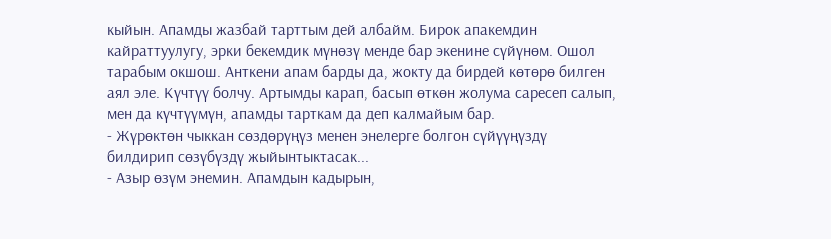кыйын. Апамды жазбай тарттым дей албайм. Бирок апакемдин кайраттуулугу, эрки бекемдик мүнөзү менде бар экенине сүйүнөм. Ошол тарабым окшош. Анткени апам барды да, жокту да бирдей көтөрө билген аял эле. Күчтүү болчу. Артымды карап, басып өткөн жолума саресеп салып, мен да күчтүүмүн, апамды тарткам да деп калмайым бар.
- Жүрөктөн чыккан сөздөрүңүз менен энелерге болгон сүйүүңүздү билдирип сөзүбүздү жыйынтыктасак...
- Азыр өзүм энемин. Апамдын кадырын,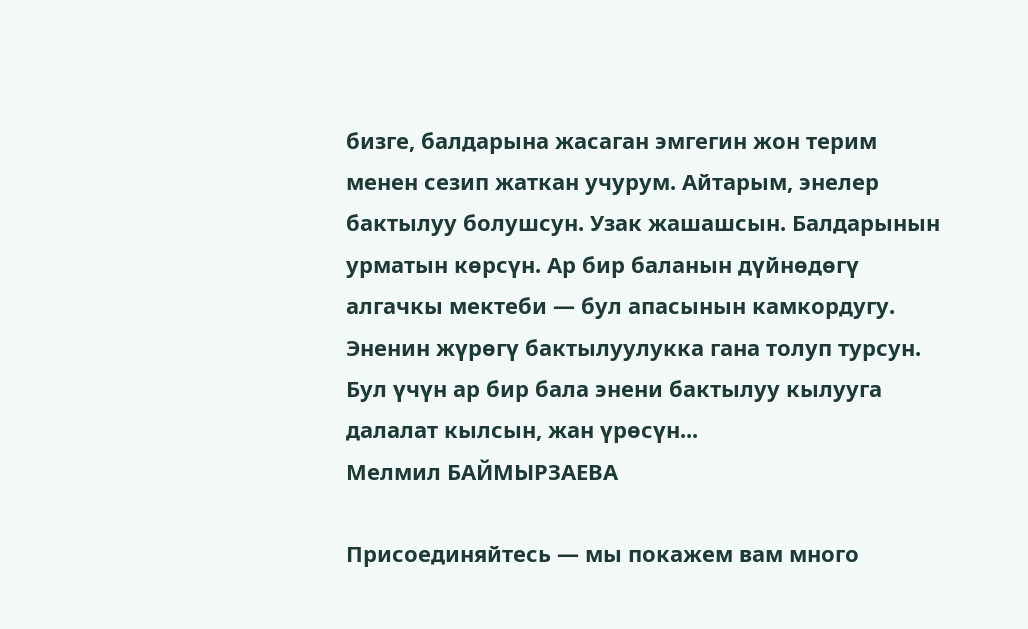бизге, балдарына жасаган эмгегин жон терим менен сезип жаткан учурум. Айтарым, энелер бактылуу болушсун. Узак жашашсын. Балдарынын урматын көрсүн. Ар бир баланын дүйнөдөгү алгачкы мектеби — бул апасынын камкордугу. Эненин жүрөгү бактылуулукка гана толуп турсун. Бул үчүн ар бир бала энени бактылуу кылууга далалат кылсын, жан үрөсүн...
Мелмил БАЙМЫРЗАЕВА

Присоединяйтесь — мы покажем вам много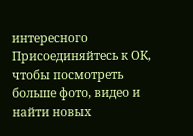интересного
Присоединяйтесь к ОК, чтобы посмотреть больше фото, видео и найти новых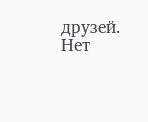друзей.
Нет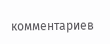комментариев